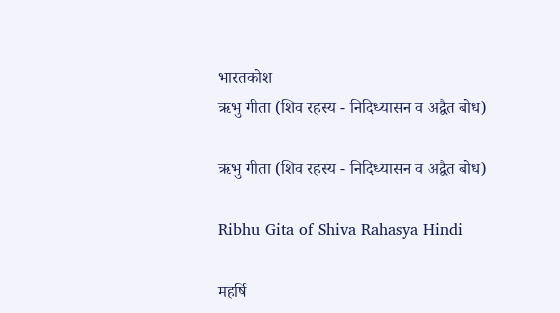भारतकोश
ऋभु गीता (शिव रहस्य - निदिध्यासन व अद्वैत बोध)

ऋभु गीता (शिव रहस्य - निदिध्यासन व अद्वैत बोध)

Ribhu Gita of Shiva Rahasya Hindi

महर्षि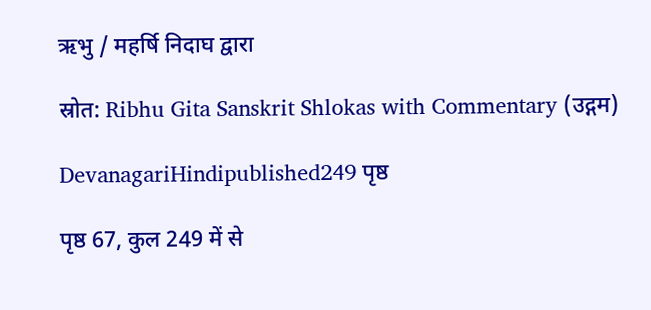ऋभु / महर्षि निदाघ द्वारा

स्रोत: Ribhu Gita Sanskrit Shlokas with Commentary (उद्गम)

DevanagariHindipublished249 पृष्ठ

पृष्ठ 67, कुल 249 में से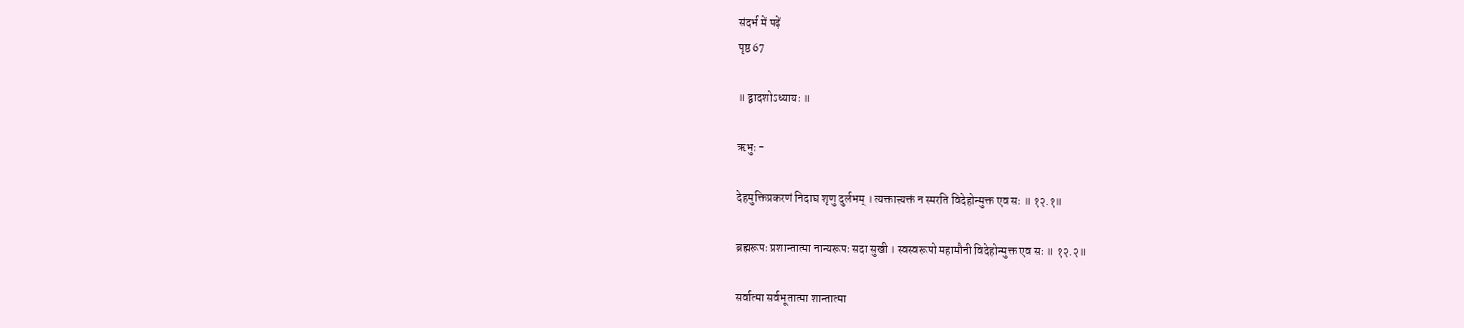संदर्भ में पढ़ें
पृष्ठ 67

॥ द्वादशोऽध्यायः ॥

ऋभुः -

देहमुक्तिप्रकरणं निदाघ शृणु दुर्लभम् । त्यक्तात्त्यक्तं न स्मरति विदेहोन्मुक्त एव सः ॥ १२.१॥

ब्रह्मरूपः प्रशान्तात्मा नान्यरूपः सदा सुखी । स्वस्वरूपो महामौनी विदेहोन्मुक्त एव सः ॥ १२.२॥

सर्वात्मा सर्वभूतात्मा शान्तात्मा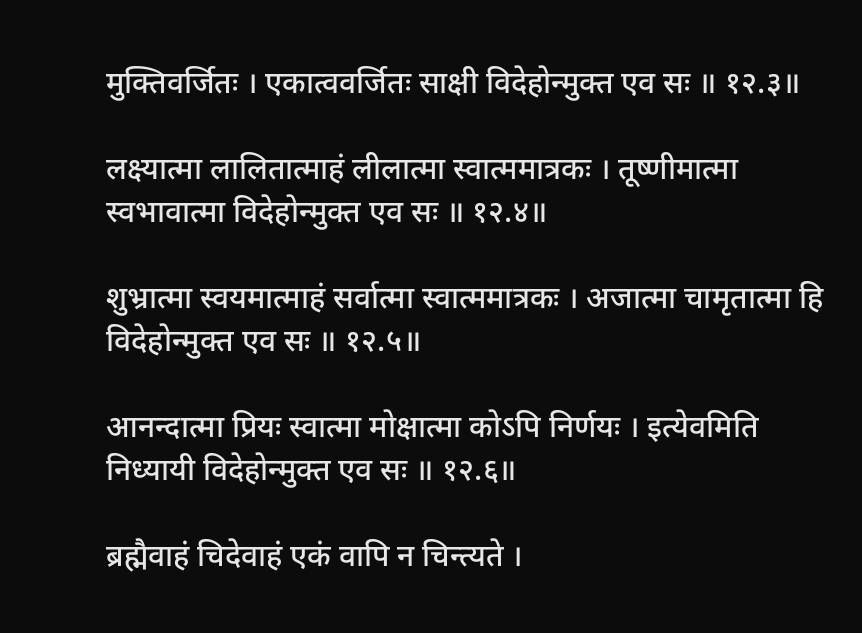मुक्तिवर्जितः । एकात्ववर्जितः साक्षी विदेहोन्मुक्त एव सः ॥ १२.३॥

लक्ष्यात्मा लालितात्माहं लीलात्मा स्वात्ममात्रकः । तूष्णीमात्मा स्वभावात्मा विदेहोन्मुक्त एव सः ॥ १२.४॥

शुभ्रात्मा स्वयमात्माहं सर्वात्मा स्वात्ममात्रकः । अजात्मा चामृतात्मा हि विदेहोन्मुक्त एव सः ॥ १२.५॥

आनन्दात्मा प्रियः स्वात्मा मोक्षात्मा कोऽपि निर्णयः । इत्येवमिति निध्यायी विदेहोन्मुक्त एव सः ॥ १२.६॥

ब्रह्मैवाहं चिदेवाहं एकं वापि न चिन्त्यते ।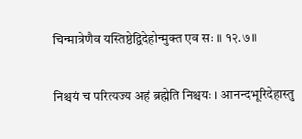चिन्मात्रेणैव यस्तिष्ठेद्विदेहोन्मुक्त एव सः ॥ १२.७॥

निश्चयं च परित्यज्य अहं ब्रह्मेति निश्चयः । आनन्दभूरिदेहास्तु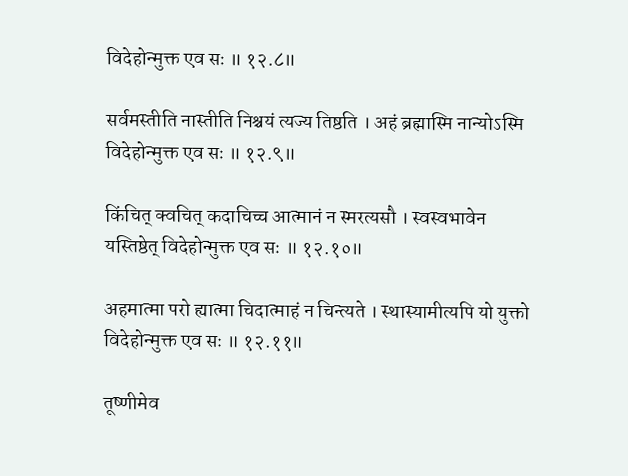विदेहोन्मुक्त एव सः ॥ १२.८॥

सर्वमस्तीति नास्तीति निश्चयं त्यज्य तिष्ठति । अहं ब्रह्मास्मि नान्योऽस्मि विदेहोन्मुक्त एव सः ॥ १२.९॥

किंचित् क्वचित् कदाचिच्च आत्मानं न स्मरत्यसौ । स्वस्वभावेन यस्तिष्ठेत् विदेहोन्मुक्त एव सः ॥ १२.१०॥

अहमात्मा परो ह्यात्मा चिदात्माहं न चिन्त्यते । स्थास्यामीत्यपि यो युक्तो विदेहोन्मुक्त एव सः ॥ १२.११॥

तूष्णीमेव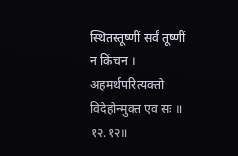स्थितस्तूष्णीं सर्वं तूष्णीं न किंचन । अहमर्थपरित्यक्तो विदेहोन्मुक्त एव सः ॥ १२.१२॥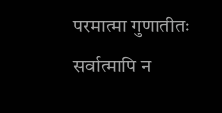परमात्मा गुणातीतः सर्वात्मापि न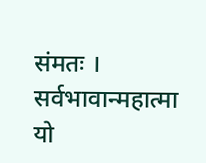संमतः । सर्वभावान्महात्मा यो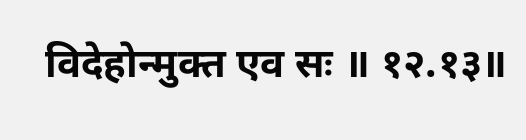विदेहोन्मुक्त एव सः ॥ १२.१३॥